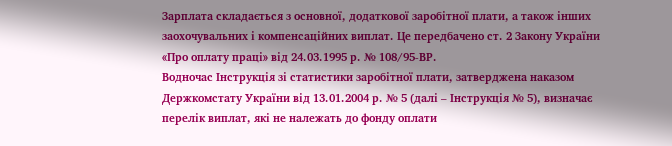Зарплата складається з основної, додаткової заробітної плати, а також інших заохочувальних і компенсаційних виплат. Це передбачено ст. 2 Закону України «Про оплату праці» від 24.03.1995 р. № 108/95-ВР.
Водночас Інструкція зі статистики заробітної плати, затверджена наказом Держкомстату України від 13.01.2004 р. № 5 (далі – Інструкція № 5), визначає перелік виплат, які не належать до фонду оплати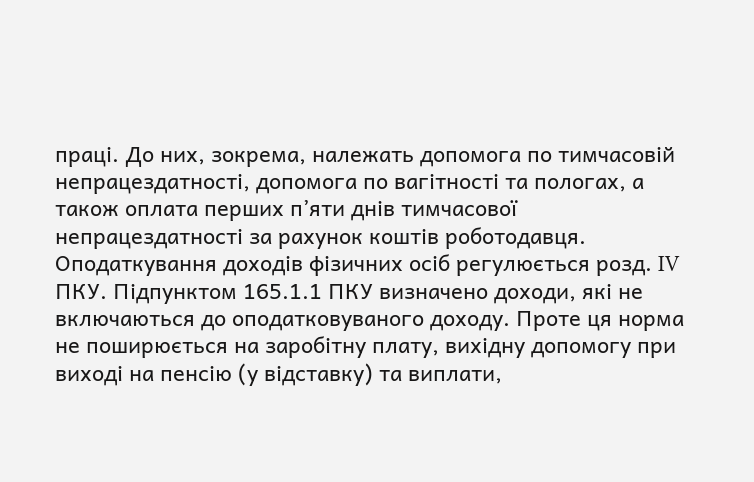праці. До них, зокрема, належать допомога по тимчасовій непрацездатності, допомога по вагітності та пологах, а також оплата перших п’яти днів тимчасової непрацездатності за рахунок коштів роботодавця.
Оподаткування доходів фізичних осіб регулюється розд. IV ПКУ. Підпунктом 165.1.1 ПКУ визначено доходи, які не включаються до оподатковуваного доходу. Проте ця норма не поширюється на заробітну плату, вихідну допомогу при виході на пенсію (у відставку) та виплати,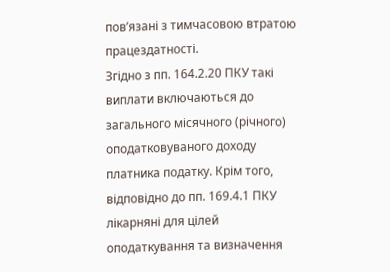пов’язані з тимчасовою втратою працездатності.
Згідно з пп. 164.2.20 ПКУ такі виплати включаються до загального місячного (річного) оподатковуваного доходу платника податку. Крім того, відповідно до пп. 169.4.1 ПКУ лікарняні для цілей оподаткування та визначення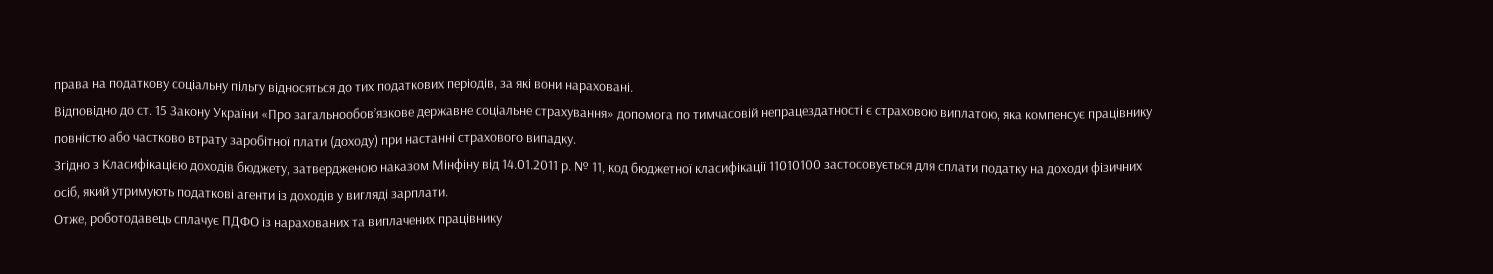права на податкову соціальну пільгу відносяться до тих податкових періодів, за які вони нараховані.
Відповідно до ст. 15 Закону України «Про загальнообов’язкове державне соціальне страхування» допомога по тимчасовій непрацездатності є страховою виплатою, яка компенсує працівнику повністю або частково втрату заробітної плати (доходу) при настанні страхового випадку.
Згідно з Класифікацією доходів бюджету, затвердженою наказом Мінфіну від 14.01.2011 р. № 11, код бюджетної класифікації 11010100 застосовується для сплати податку на доходи фізичних осіб, який утримують податкові агенти із доходів у вигляді зарплати.
Отже, роботодавець сплачує ПДФО із нарахованих та виплачених працівнику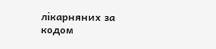лікарняних за кодом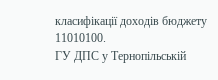класифікації доходів бюджету 11010100.
ГУ ДПС у Тернопільській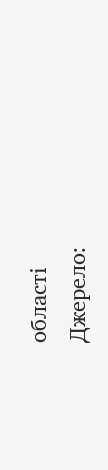області
Джерело: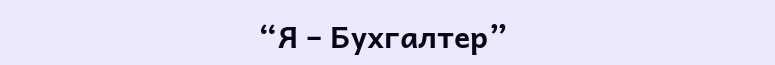“Я – Бухгалтер”